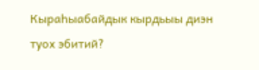Кыраһыабайдык кырдьыы диэн туох эбитий?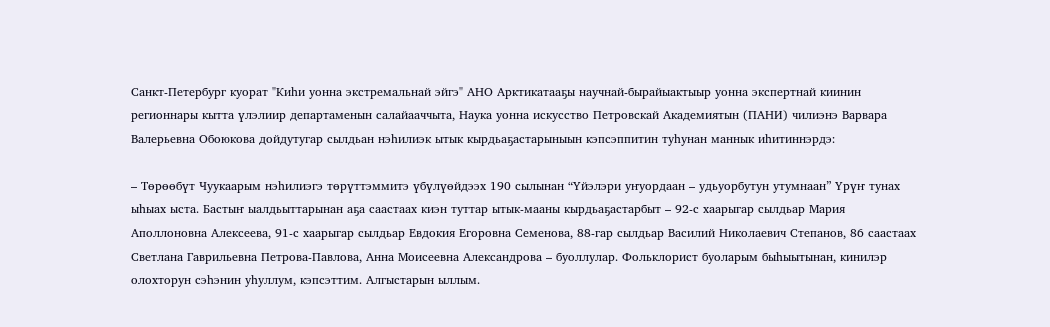Санкт-Петербург куорат "Киһи уонна экстремальнай эйгэ" АНО Арктикатааҕы научнай-бырайыактыыр уонна экспертнай киинин регионнары кытта үлэлиир департаменын салайааччыта, Наука уонна искусство Петровскай Академиятын (ПАНИ) чилиэнэ Варвара Валерьевна Обоюкова дойдутугар сылдьан нэһилиэк ытык кырдьаҕастарыныын кэпсэппитин туһунан маннык иһитиннэрдэ:

– Төрөөбүт Чуукаарым нэһилиэгэ төрүттэммитэ үбүлүөйдээх 190 сылынан “Үйэлэри уҥуордаан – удьуорбутун утумнаан” Үрүҥ тунах ыһыах ыста. Бастыҥ ыалдьыттарынан аҕа саастаах киэн туттар ытык-мааны кырдьаҕастарбыт – 92-с хаарыгар сылдьар Мария Аполлоновна Алексеева, 91-с хаарыгар сылдьар Евдокия Егоровна Семенова, 88-гар сылдьар Василий Николаевич Степанов, 86 саастаах Светлана Гаврильевна Петрова-Павлова, Анна Моисеевна Александрова – буоллулар. Фольклорист буоларым быһыытынан, кинилэр олохторун сэһэнин уһуллум, кэпсэттим. Алгыстарын ыллым.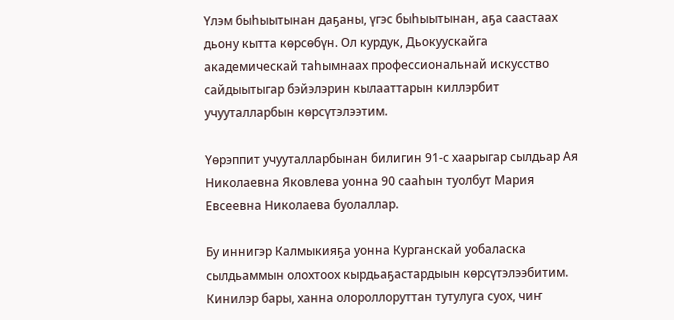Үлэм быһыытынан даҕаны, үгэс быһыытынан, аҕа саастаах дьону кытта көрсөбүн. Ол курдук, Дьокуускайга академическай таһымнаах профессиональнай искусство сайдыытыгар бэйэлэрин кылааттарын киллэрбит учууталларбын көрсүтэлээтим.

Үөрэппит учууталларбынан билигин 91-с хаарыгар сылдьар Ая Николаевна Яковлева уонна 90 сааһын туолбут Мария Евсеевна Николаева буолаллар.

Бу иннигэр Калмыкияҕа уонна Курганскай уобаласка сылдьаммын олохтоох кырдьаҕастардыын көрсүтэлээбитим. Кинилэр бары, ханна олороллоруттан тутулуга суох, чиҥ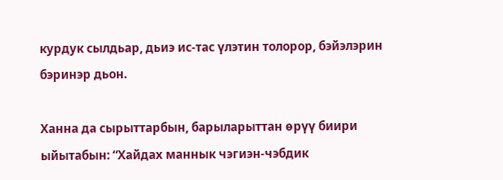курдук сылдьар, дьиэ ис-тас үлэтин толорор, бэйэлэрин бэринэр дьон.

Ханна да сырыттарбын, барыларыттан өрүү биири ыйытабын: “Хайдах маннык чэгиэн-чэбдик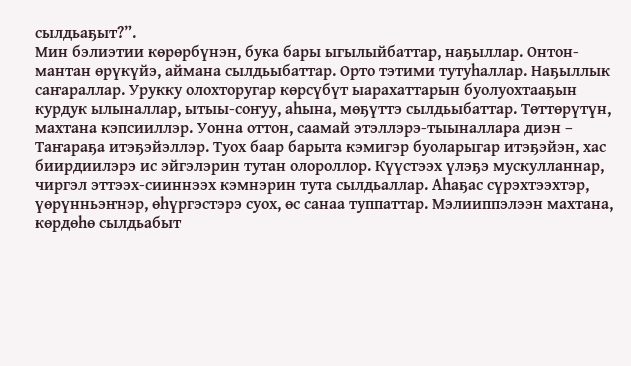сылдьаҕыт?”.
Мин бэлиэтии көрөрбүнэн, бука бары ыгылыйбаттар, наҕыллар. Онтон-мантан өрүкүйэ, аймана сылдьыбаттар. Орто тэтими тутуһаллар. Наҕыллык саҥараллар. Урукку олохторугар көрсүбүт ыарахаттарын буолуохтааҕын курдук ылыналлар, ытыы-соҥуу, аһына, мөҕүттэ сылдьыбаттар. Төттөрүтүн, махтана кэпсииллэр. Уонна оттон, саамай этэллэрэ-тыыналлара диэн – Таҥараҕа итэҕэйэллэр. Туох баар барыта кэмигэр буоларыгар итэҕэйэн, хас биирдиилэрэ ис эйгэлэрин тутан олороллор. Күүстээх үлэҕэ мускулланнар, чиргэл эттээх-сииннээх кэмнэрин тута сылдьаллар. Аһаҕас сүрэхтээхтэр, үөрүнньэҥнэр, өһүргэстэрэ суох, өс санаа туппаттар. Мэлииппэлээн махтана, көрдөһө сылдьабыт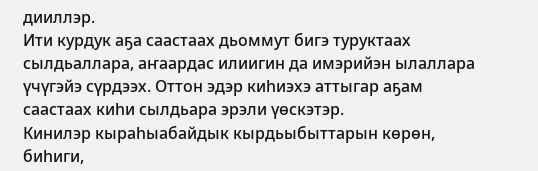дииллэр.
Ити курдук аҕа саастаах дьоммут бигэ туруктаах сылдьаллара, аҥаардас илиигин да имэрийэн ылаллара үчүгэйэ сүрдээх. Оттон эдэр киһиэхэ аттыгар аҕам саастаах киһи сылдьара эрэли үөскэтэр.
Кинилэр кыраһыабайдык кырдьыбыттарын көрөн, биһиги,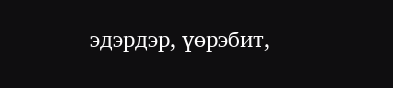эдэрдэр, үөрэбит,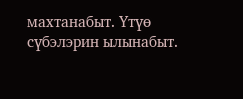махтанабыт. Үтүө сүбэлэрин ылынабыт.